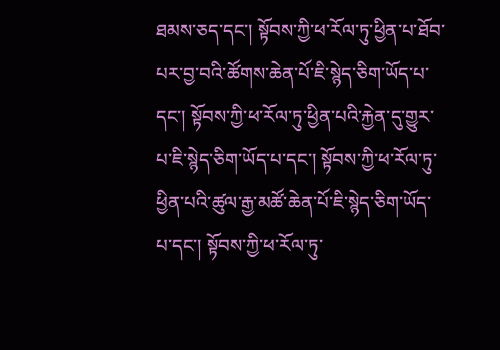ཐམས་ཅད་དང་། སྟོབས་ཀྱི་ཕ་རོལ་ཏུ་ཕྱིན་པ་ཐོབ་པར་བྱ་བའི་ཚོགས་ཆེན་པོ་ཇི་སྙེད་ཅིག་ཡོད་པ་དང་། སྟོབས་ཀྱི་ཕ་རོལ་ཏུ་ཕྱིན་པའི་རྐྱེན་དུ་གྱུར་པ་ཇི་སྙེད་ཅིག་ཡོད་པ་དང་། སྟོབས་ཀྱི་ཕ་རོལ་ཏུ་ཕྱིན་པའི་ཚུལ་རྒྱ་མཚོ་ཆེན་པོ་ཇི་སྙེད་ཅིག་ཡོད་པ་དང་། སྟོབས་ཀྱི་ཕ་རོལ་ཏུ་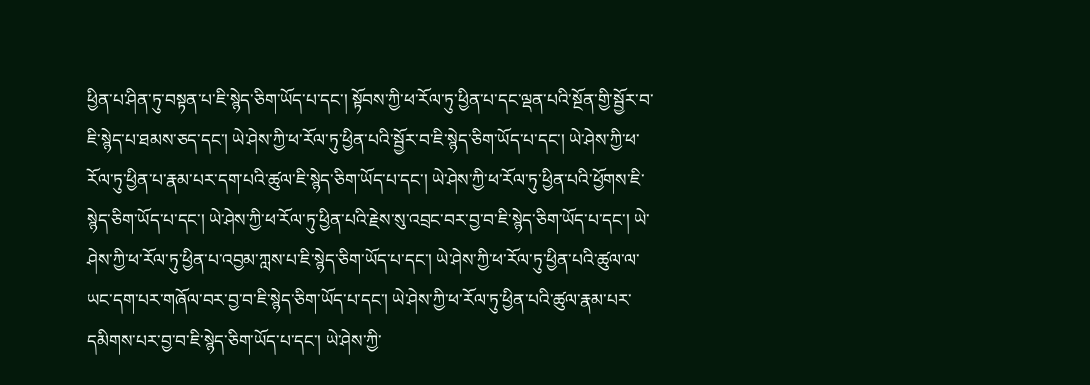ཕྱིན་པ་ཤིན་ཏུ་བསྟན་པ་ཇི་སྙེད་ཅིག་ཡོད་པ་དང་། སྟོབས་ཀྱི་ཕ་རོལ་ཏུ་ཕྱིན་པ་དང་ལྡན་པའི་སྔོན་གྱི་སྦྱོར་བ་ཇི་སྙེད་པ་ཐམས་ཅད་དང་། ཡེ་ཤེས་ཀྱི་ཕ་རོལ་ཏུ་ཕྱིན་པའི་སྦྱོར་བ་ཇི་སྙེད་ཅིག་ཡོད་པ་དང་། ཡེ་ཤེས་ཀྱི་ཕ་རོལ་ཏུ་ཕྱིན་པ་རྣམ་པར་དག་པའི་ཚུལ་ཇི་སྙེད་ཅིག་ཡོད་པ་དང་། ཡེ་ཤེས་ཀྱི་ཕ་རོལ་ཏུ་ཕྱིན་པའི་ཕྱོགས་ཇི་སྙེད་ཅིག་ཡོད་པ་དང་། ཡེ་ཤེས་ཀྱི་ཕ་རོལ་ཏུ་ཕྱིན་པའི་རྗེས་སུ་འབྲང་བར་བྱ་བ་ཇི་སྙེད་ཅིག་ཡོད་པ་དང་། ཡེ་ཤེས་ཀྱི་ཕ་རོལ་ཏུ་ཕྱིན་པ་འབྱམ་ཀླས་པ་ཇི་སྙེད་ཅིག་ཡོད་པ་དང་། ཡེ་ཤེས་ཀྱི་ཕ་རོལ་ཏུ་ཕྱིན་པའི་ཚུལ་ལ་ཡང་དག་པར་གཞོལ་བར་བྱ་བ་ཇི་སྙེད་ཅིག་ཡོད་པ་དང་། ཡེ་ཤེས་ཀྱི་ཕ་རོལ་ཏུ་ཕྱིན་པའི་ཚུལ་རྣམ་པར་དམིགས་པར་བྱ་བ་ཇི་སྙེད་ཅིག་ཡོད་པ་དང་། ཡེ་ཤེས་ཀྱི་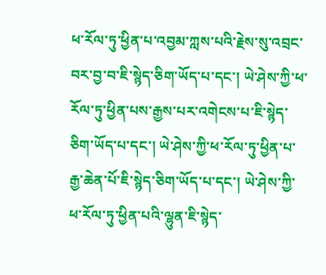ཕ་རོལ་ཏུ་ཕྱིན་པ་འབྱམ་ཀླས་པའི་རྗེས་སུ་འབྲང་བར་བྱ་བ་ཇི་སྙེད་ཅིག་ཡོད་པ་དང་། ཡེ་ཤེས་ཀྱི་ཕ་རོལ་ཏུ་ཕྱིན་པས་རྒྱས་པར་འགེངས་པ་ཇི་སྙེད་ཅིག་ཡོད་པ་དང་། ཡེ་ཤེས་ཀྱི་ཕ་རོལ་ཏུ་ཕྱིན་པ་རྒྱ་ཆེན་པོ་ཇི་སྙེད་ཅིག་ཡོད་པ་དང་། ཡེ་ཤེས་ཀྱི་ཕ་རོལ་ཏུ་ཕྱིན་པའི་ལྷུན་ཇི་སྙེད་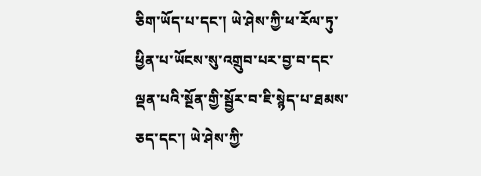ཅིག་ཡོད་པ་དང་། ཡེ་ཤེས་ཀྱི་ཕ་རོལ་ཏུ་ཕྱིན་པ་ཡོངས་སུ་འགྲུབ་པར་བྱ་བ་དང་ལྡན་པའི་སྔོན་གྱི་སྦྱོར་བ་ཇི་སྙེད་པ་ཐམས་ཅད་དང་། ཡེ་ཤེས་ཀྱི་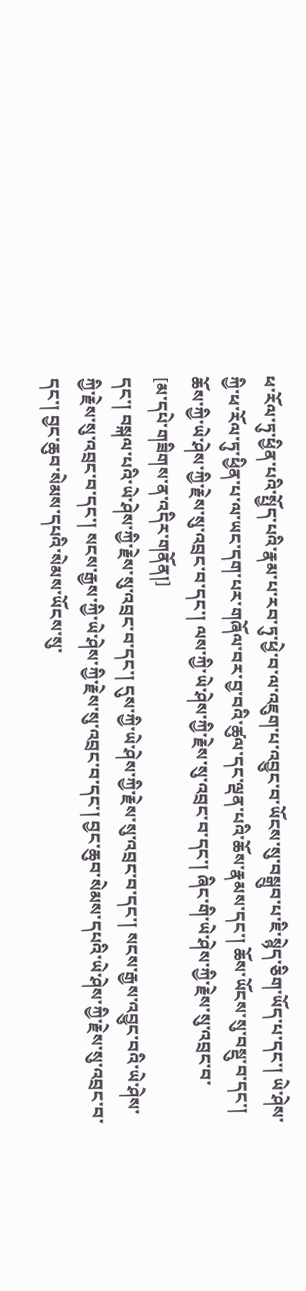ཕ་རོལ་ཏུ་ཕྱིན་པའི་སྤྱོད་པའི་རྣམ་པ་རབ་ཏུ་ཕྱེ་བ་ལ་འཇུག་པ་འབྱུང་བ་ཡོངས་སུ་བསྒྲུབ་པ་ཇི་སྙེད་ཅིག་ཡོད་པ་དང་། ཡེ་ཤེས་ཀྱི་ཕ་རོལ་ཏུ་ཕྱིན་པ་ལ་ཡང་དག་པར་གཞོལ་བར་བྱ་བའི་ཚུལ་དང་ལྡན་པའི་ཆོས་རྣམས་དང་། ཆོས་ཡོངས་སུ་བསྡུ་བ་དང་། ཆོས་ཀྱི་ཡེ་ཤེས་ཀྱི་རྗེས་སུ་འབྲང་བ་དང་། ལས་ཀྱི་ཡེ་ཤེས་ཀྱི་རྗེས་སུ་འབྲང་བ་དང་། ཞིང་གི་ཡེ་ཤེས་ཀྱི་རྗེས་སུ་འབྲང་བ་
[མ་དཔེ་གཟིགས་ན་འདིར་གནོན།]
དང་། བསྐལ་པའི་ཡེ་ཤེས་ཀྱི་རྗེས་སུ་འབྲང་བ་དང་། དུས་ཀྱི་ཡེ་ཤེས་ཀྱི་རྗེས་སུ་འབྲང་བ་དང་། སངས་རྒྱས་འབྱུང་བའི་ཡེ་ཤེས་ཀྱི་རྗེས་སུ་འབྲང་བ་དང་། སངས་རྒྱས་ཀྱི་ཡེ་ཤེས་ཀྱི་རྗེས་སུ་འབྲང་བ་དང་། བྱང་ཆུབ་སེམས་དཔའི་ཡེ་ཤེས་ཀྱི་རྗེས་སུ་འབྲང་བ་དང་། བྱང་ཆུབ་སེམས་དཔའི་སེམས་ཡོངས་སུ་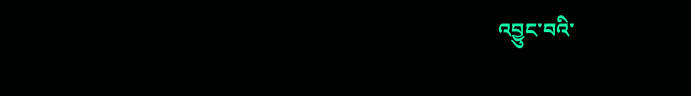འབྱུང་བའི་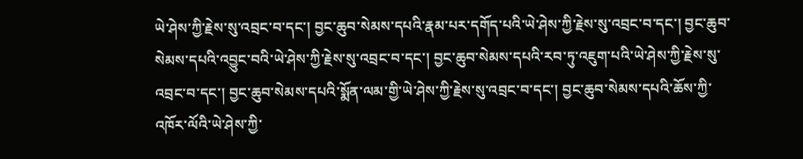ཡེ་ཤེས་ཀྱི་རྗེས་སུ་འབྲང་བ་དང་། བྱང་ཆུབ་སེམས་དཔའི་རྣམ་པར་དགོད་པའི་ཡེ་ཤེས་ཀྱི་རྗེས་སུ་འབྲང་བ་དང་། བྱང་ཆུབ་སེམས་དཔའི་འབྱུང་བའི་ཡེ་ཤེས་ཀྱི་རྗེས་སུ་འབྲང་བ་དང་། བྱང་ཆུབ་སེམས་དཔའི་རབ་ཏུ་འཇུག་པའི་ཡེ་ཤེས་ཀྱི་རྗེས་སུ་འབྲང་བ་དང་། བྱང་ཆུབ་སེམས་དཔའི་སྨོན་ལམ་གྱི་ཡེ་ཤེས་ཀྱི་རྗེས་སུ་འབྲང་བ་དང་། བྱང་ཆུབ་སེམས་དཔའི་ཆོས་ཀྱི་འཁོར་ལོའི་ཡེ་ཤེས་ཀྱི་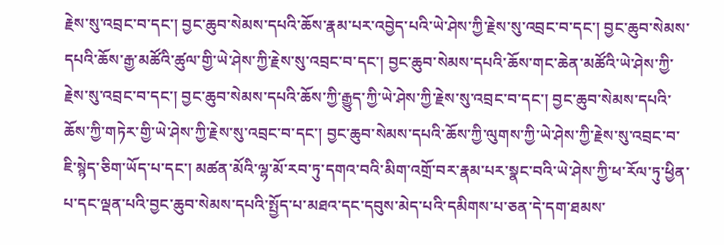རྗེས་སུ་འབྲང་བ་དང་། བྱང་ཆུབ་སེམས་དཔའི་ཆོས་རྣམ་པར་འབྱེད་པའི་ཡེ་ཤེས་ཀྱི་རྗེས་སུ་འབྲང་བ་དང་། བྱང་ཆུབ་སེམས་དཔའི་ཆོས་རྒྱ་མཚོའི་ཚུལ་གྱི་ཡེ་ཤེས་ཀྱི་རྗེས་སུ་འབྲང་བ་དང་། བྱང་ཆུབ་སེམས་དཔའི་ཆོས་གང་ཆེན་མཚོའི་ཡེ་ཤེས་ཀྱི་རྗེས་སུ་འབྲང་བ་དང་། བྱང་ཆུབ་སེམས་དཔའི་ཆོས་ཀྱི་རྒྱུད་ཀྱི་ཡེ་ཤེས་ཀྱི་རྗེས་སུ་འབྲང་བ་དང་། བྱང་ཆུབ་སེམས་དཔའི་ཆོས་ཀྱི་གཏེར་གྱི་ཡེ་ཤེས་ཀྱི་རྗེས་སུ་འབྲང་བ་དང་། བྱང་ཆུབ་སེམས་དཔའི་ཆོས་ཀྱི་ལུགས་ཀྱི་ཡེ་ཤེས་ཀྱི་རྗེས་སུ་འབྲང་བ་ཇི་སྙེད་ཅིག་ཡོད་པ་དང་། མཚན་མོའི་ལྷ་མོ་རབ་ཏུ་དགའ་བའི་མིག་འགྲོ་བར་རྣམ་པར་སྣང་བའི་ཡེ་ཤེས་ཀྱི་ཕ་རོལ་ཏུ་ཕྱིན་པ་དང་ལྡན་པའི་བྱང་ཆུབ་སེམས་དཔའི་སྤྱོད་པ་མཐའ་དང་དབུས་མེད་པའི་དམིགས་པ་ཅན་དེ་དག་ཐམས་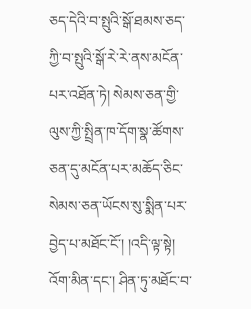ཅད་དེའི་བ་སྤུའི་སྒོ་ཐམས་ཅད་ཀྱི་བ་སྤུའི་སྒོ་རེ་རེ་ནས་མངོན་པར་འཐོན་ཏེ། སེམས་ཅན་གྱི་ལུས་ཀྱི་སྤྲིན་ཁ་དོག་སྣ་ཚོགས་ཅན་དུ་མངོན་པར་མཆོད་ཅིང་སེམས་ཅན་ཡོངས་སུ་སྨིན་པར་བྱེད་པ་མཐོང་ངོ་། །འདི་ལྟ་སྟེ། འོག་མིན་དང་། ཤིན་ཏུ་མཐོང་བ་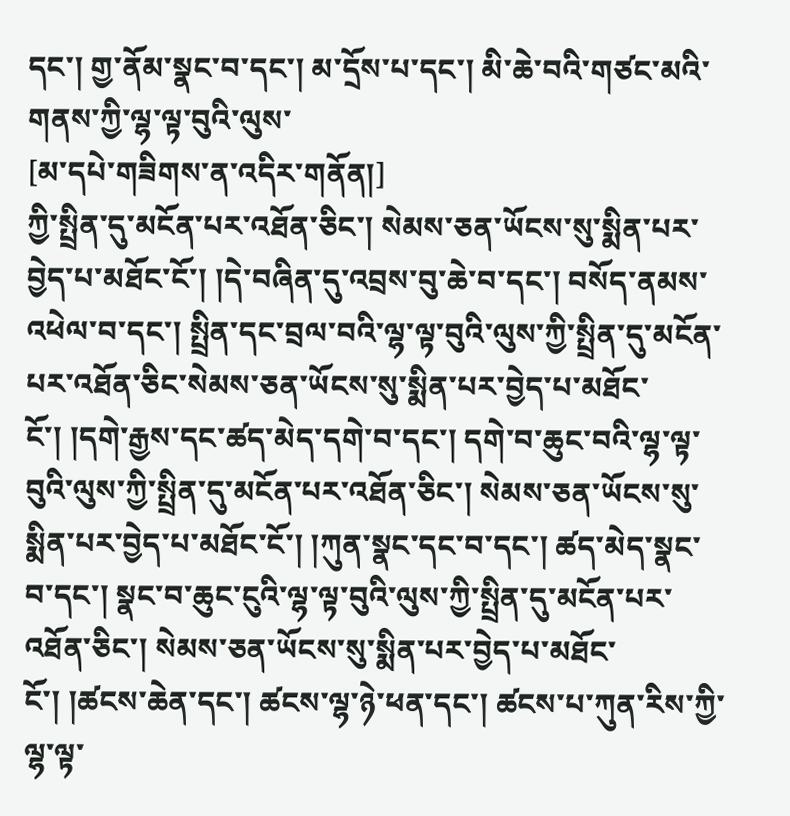དང་། གྱ་ནོམ་སྣང་བ་དང་། མ་དྲོས་པ་དང་། མི་ཆེ་བའི་གཙང་མའི་གནས་ཀྱི་ལྷ་ལྟ་བུའི་ལུས་
[མ་དཔེ་གཟིགས་ན་འདིར་གནོན།]
ཀྱི་སྤྲིན་དུ་མངོན་པར་འཐོན་ཅིང་། སེམས་ཅན་ཡོངས་སུ་སྨིན་པར་བྱེད་པ་མཐོང་ངོ་། །དེ་བཞིན་དུ་འབྲས་བུ་ཆེ་བ་དང་། བསོད་ནམས་འཕེལ་བ་དང་། སྤྲིན་དང་བྲལ་བའི་ལྷ་ལྟ་བུའི་ལུས་ཀྱི་སྤྲིན་དུ་མངོན་པར་འཐོན་ཅིང་སེམས་ཅན་ཡོངས་སུ་སྨིན་པར་བྱེད་པ་མཐོང་ངོ་། །དགེ་རྒྱས་དང་ཚད་མེད་དགེ་བ་དང་། དགེ་བ་ཆུང་བའི་ལྷ་ལྟ་བུའི་ལུས་ཀྱི་སྤྲིན་དུ་མངོན་པར་འཐོན་ཅིང་། སེམས་ཅན་ཡོངས་སུ་སྨིན་པར་བྱེད་པ་མཐོང་ངོ་། །ཀུན་སྣང་དང་བ་དང་། ཚད་མེད་སྣང་བ་དང་། སྣང་བ་ཆུང་ངུའི་ལྷ་ལྟ་བུའི་ལུས་ཀྱི་སྤྲིན་དུ་མངོན་པར་འཐོན་ཅིང་། སེམས་ཅན་ཡོངས་སུ་སྨིན་པར་བྱེད་པ་མཐོང་ངོ་། །ཚངས་ཆེན་དང་། ཚངས་ལྷ་ཉེ་ཕན་དང་། ཚངས་པ་ཀུན་རིས་ཀྱི་ལྷ་ལྟ་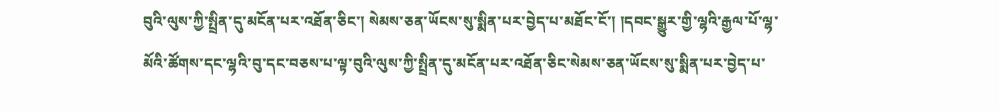བུའི་ལུས་ཀྱི་སྤྲིན་དུ་མངོན་པར་འཐོན་ཅིང་། སེམས་ཅན་ཡོངས་སུ་སྨིན་པར་བྱེད་པ་མཐོང་ངོ་། །དབང་སྒྱུར་གྱི་ལྷའི་རྒྱལ་པོ་ལྷ་མོའི་ཚོགས་དང་ལྷའི་བུ་དང་བཅས་པ་ལྟ་བུའི་ལུས་ཀྱི་སྤྲིན་དུ་མངོན་པར་འཐོན་ཅིང་སེམས་ཅན་ཡོངས་སུ་སྨིན་པར་བྱེད་པ་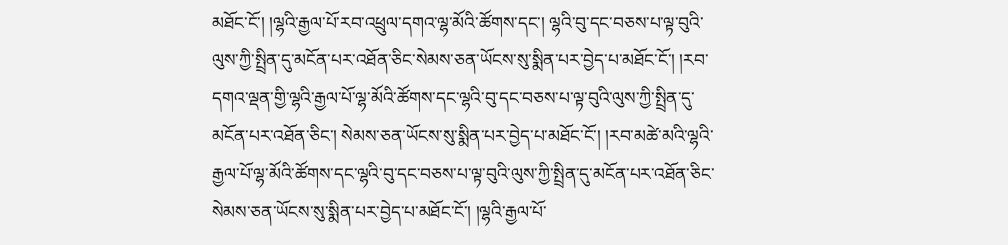མཐོང་ངོ་། །ལྷའི་རྒྱལ་པོ་རབ་འཕྲུལ་དགའ་ལྷ་མོའི་ཚོགས་དང་། ལྷའི་བུ་དང་བཅས་པ་ལྟ་བུའི་ལུས་ཀྱི་སྤྲིན་དུ་མངོན་པར་འཐོན་ཅིང་སེམས་ཅན་ཡོངས་སུ་སྨིན་པར་བྱེད་པ་མཐོང་ངོ་། །རབ་དགའ་ལྡན་གྱི་ལྷའི་རྒྱལ་པོ་ལྷ་མོའི་ཚོགས་དང་ལྷའི་བུ་དང་བཅས་པ་ལྟ་བུའི་ལུས་ཀྱི་སྤྲིན་དུ་མངོན་པར་འཐོན་ཅིང་། སེམས་ཅན་ཡོངས་སུ་སྨིན་པར་བྱེད་པ་མཐོང་ངོ་། །རབ་མཚེ་མའི་ལྷའི་རྒྱལ་པོ་ལྷ་མོའི་ཚོགས་དང་ལྷའི་བུ་དང་བཅས་པ་ལྟ་བུའི་ལུས་ཀྱི་སྤྲིན་དུ་མངོན་པར་འཐོན་ཅིང་སེམས་ཅན་ཡོངས་སུ་སྨིན་པར་བྱེད་པ་མཐོང་ངོ་། །ལྷའི་རྒྱལ་པོ་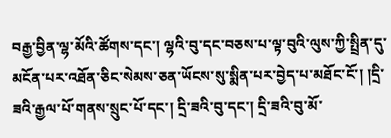བརྒྱ་བྱིན་ལྷ་མོའི་ཚོགས་དང་། ལྷའི་བུ་དང་བཅས་པ་ལྟ་བུའི་ལུས་ཀྱི་སྤྲིན་དུ་མངོན་པར་འཐོན་ཅིང་སེམས་ཅན་ཡོངས་སུ་སྨིན་པར་བྱེད་པ་མཐོང་ངོ་། །དྲི་ཟའི་རྒྱལ་པོ་གནས་སྲུང་པོ་དང་། དྲི་ཟའི་བུ་དང་། དྲི་ཟའི་བུ་མོ་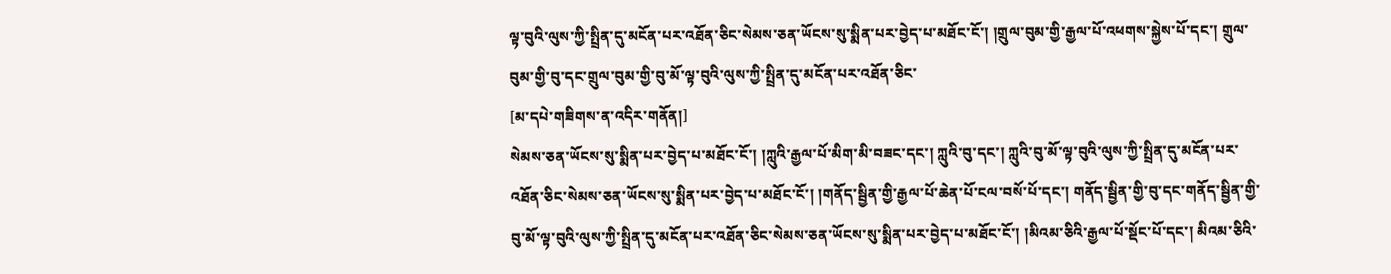ལྟ་བུའི་ལུས་ཀྱི་སྤྲིན་དུ་མངོན་པར་འཐོན་ཅིང་སེམས་ཅན་ཡོངས་སུ་སྨིན་པར་བྱེད་པ་མཐོང་ངོ་། །གྲུལ་བུམ་གྱི་རྒྱལ་པོ་འཕགས་སྐྱེས་པོ་དང་། གྲུལ་བུམ་གྱི་བུ་དང་གྲུལ་བུམ་གྱི་བུ་མོ་ལྟ་བུའི་ལུས་ཀྱི་སྤྲིན་དུ་མངོན་པར་འཐོན་ཅིང་
[མ་དཔེ་གཟིགས་ན་འདིར་གནོན།]
སེམས་ཅན་ཡོངས་སུ་སྨིན་པར་བྱེད་པ་མཐོང་ངོ་། །ཀླུའི་རྒྱལ་པོ་མིག་མི་བཟང་དང་། ཀླུའི་བུ་དང་། ཀླུའི་བུ་མོ་ལྟ་བུའི་ལུས་ཀྱི་སྤྲིན་དུ་མངོན་པར་འཐོན་ཅིང་སེམས་ཅན་ཡོངས་སུ་སྨིན་པར་བྱེད་པ་མཐོང་ངོ་། །གནོད་སྦྱིན་གྱི་རྒྱལ་པོ་ཆེན་པོ་ངལ་བསོ་པོ་དང་། གནོད་སྦྱིན་གྱི་བུ་དང་གནོད་སྦྱིན་གྱི་བུ་མོ་ལྟ་བུའི་ལུས་ཀྱི་སྤྲིན་དུ་མངོན་པར་འཐོན་ཅིང་སེམས་ཅན་ཡོངས་སུ་སྨིན་པར་བྱེད་པ་མཐོང་ངོ་། །མིའམ་ཅིའི་རྒྱལ་པོ་སྡོང་པོ་དང་། མིའམ་ཅིའི་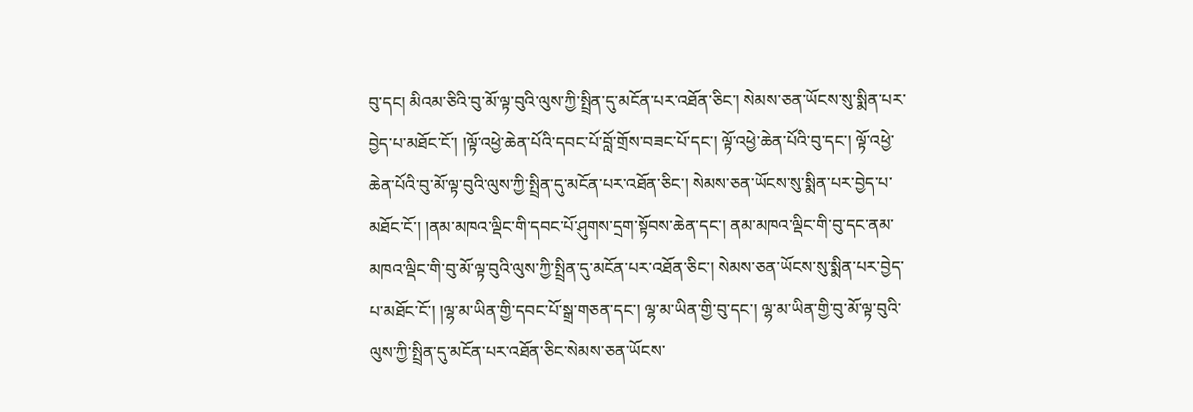བུ་དང། མིའམ་ཅིའི་བུ་མོ་ལྟ་བུའི་ལུས་ཀྱི་སྤྲིན་དུ་མངོན་པར་འཐོན་ཅིང་། སེམས་ཅན་ཡོངས་སུ་སྨིན་པར་བྱེད་པ་མཐོང་ངོ་། །ལྟོ་འཕྱེ་ཆེན་པོའི་དབང་པོ་བློ་གྲོས་བཟང་པོ་དང་། ལྟོ་འཕྱེ་ཆེན་པོའི་བུ་དང་། ལྟོ་འཕྱེ་ཆེན་པོའི་བུ་མོ་ལྟ་བུའི་ལུས་ཀྱི་སྤྲིན་དུ་མངོན་པར་འཐོན་ཅིང་། སེམས་ཅན་ཡོངས་སུ་སྨིན་པར་བྱེད་པ་མཐོང་ངོ་། །ནམ་མཁའ་ལྡིང་གི་དབང་པོ་ཤུགས་དྲག་སྟོབས་ཆེན་དང་། ནམ་མཁའ་ལྡིང་གི་བུ་དང་ནམ་མཁའ་ལྡིང་གི་བུ་མོ་ལྟ་བུའི་ལུས་ཀྱི་སྤྲིན་དུ་མངོན་པར་འཐོན་ཅིང་། སེམས་ཅན་ཡོངས་སུ་སྨིན་པར་བྱེད་པ་མཐོང་ངོ་། །ལྷ་མ་ཡིན་གྱི་དབང་པོ་སྒྲ་གཅན་དང་། ལྷ་མ་ཡིན་གྱི་བུ་དང་། ལྷ་མ་ཡིན་གྱི་བུ་མོ་ལྟ་བུའི་ལུས་ཀྱི་སྤྲིན་དུ་མངོན་པར་འཐོན་ཅིང་སེམས་ཅན་ཡོངས་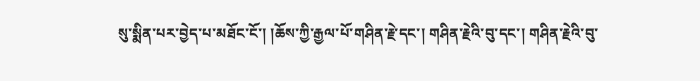སུ་སྨིན་པར་བྱེད་པ་མཐོང་ངོ་། །ཆོས་ཀྱི་རྒྱལ་པོ་གཤིན་རྗེ་དང་། གཤིན་རྗེའི་བུ་དང་། གཤིན་རྗེའི་བུ་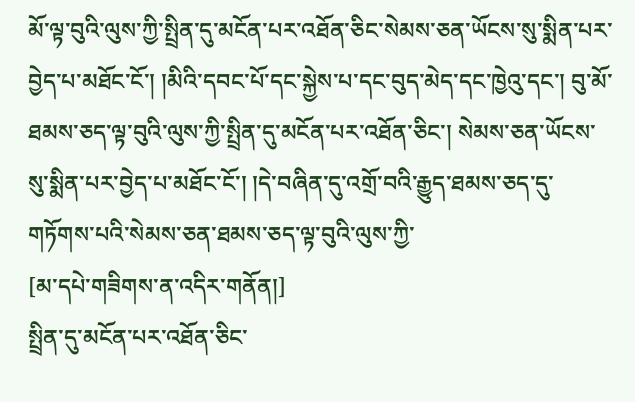མོ་ལྟ་བུའི་ལུས་ཀྱི་སྤྲིན་དུ་མངོན་པར་འཐོན་ཅིང་སེམས་ཅན་ཡོངས་སུ་སྨིན་པར་བྱེད་པ་མཐོང་ངོ་། །མིའི་དབང་པོ་དང་སྐྱེས་པ་དང་བུད་མེད་དང་ཁྱེའུ་དང་། བུ་མོ་ཐམས་ཅད་ལྟ་བུའི་ལུས་ཀྱི་སྤྲིན་དུ་མངོན་པར་འཐོན་ཅིང་། སེམས་ཅན་ཡོངས་སུ་སྨིན་པར་བྱེད་པ་མཐོང་ངོ་། །དེ་བཞིན་དུ་འགྲོ་བའི་རྒྱུད་ཐམས་ཅད་དུ་གཏོགས་པའི་སེམས་ཅན་ཐམས་ཅད་ལྟ་བུའི་ལུས་ཀྱི་
[མ་དཔེ་གཟིགས་ན་འདིར་གནོན།]
སྤྲིན་དུ་མངོན་པར་འཐོན་ཅིང་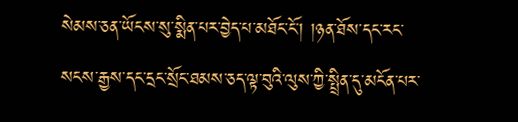སེམས་ཅན་ཡོངས་སུ་སྨིན་པར་བྱེད་པ་མཐོང་ངོ་། །ཉན་ཐོས་དང་རང་སངས་རྒྱས་དང་དྲང་སྲོང་ཐམས་ཅད་ལྟ་བུའི་ལུས་ཀྱི་སྤྲིན་དུ་མངོན་པར་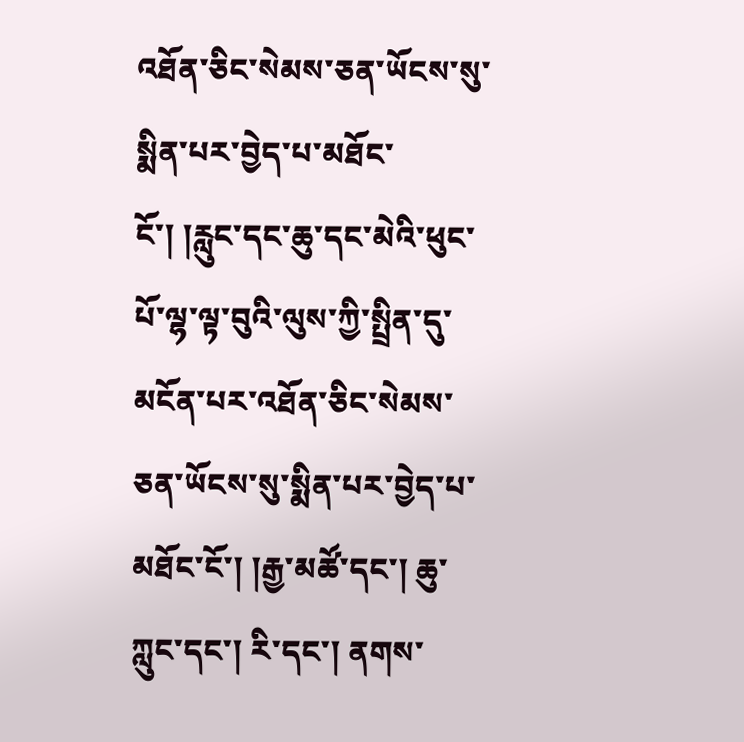འཐོན་ཅིང་སེམས་ཅན་ཡོངས་སུ་སྨིན་པར་བྱེད་པ་མཐོང་ངོ་། །རླུང་དང་ཆུ་དང་མེའི་ཕུང་པོ་ལྷ་ལྟ་བུའི་ལུས་ཀྱི་སྤྲིན་དུ་མངོན་པར་འཐོན་ཅིང་སེམས་ཅན་ཡོངས་སུ་སྨིན་པར་བྱེད་པ་མཐོང་ངོ་། །རྒྱ་མཚོ་དང་། ཆུ་ཀླུང་དང་། རི་དང་། ནགས་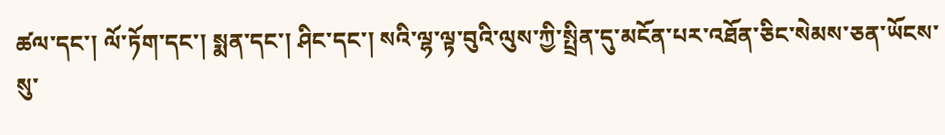ཚལ་དང་། ལོ་ཏོག་དང་། སྨན་དང་། ཤིང་དང་། སའི་ལྷ་ལྟ་བུའི་ལུས་ཀྱི་སྤྲིན་དུ་མངོན་པར་འཐོན་ཅིང་སེམས་ཅན་ཡོངས་སུ་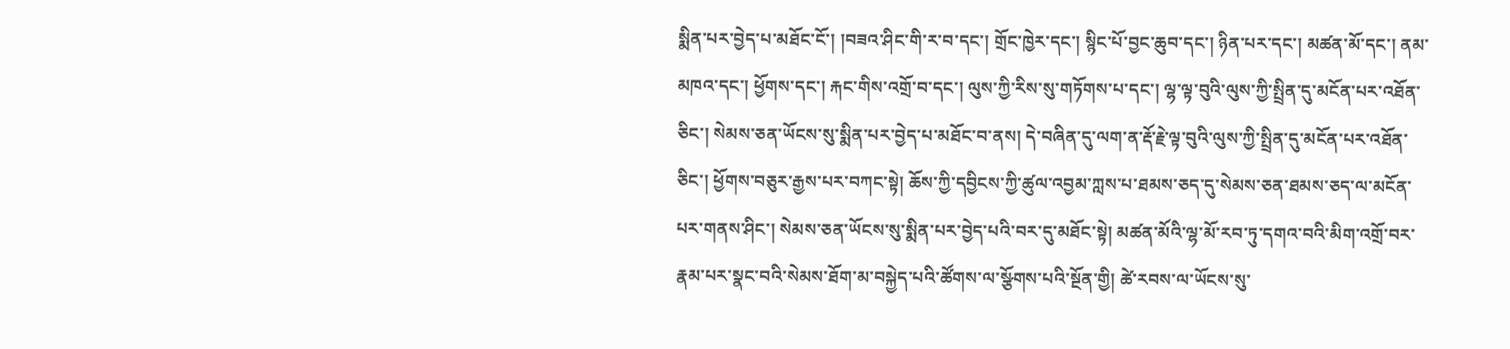སྨིན་པར་བྱེད་པ་མཐོང་ངོ་། །བཟའ་ཤིང་གི་ར་བ་དང་། གྲོང་ཁྱེར་དང་། སྙིང་པོ་བྱང་ཆུབ་དང་། ཉིན་པར་དང་། མཚན་མོ་དང་། ནམ་མཁའ་དང་། ཕྱོགས་དང་། རྐང་གིས་འགྲོ་བ་དང་། ལུས་ཀྱི་རིས་སུ་གཏོགས་པ་དང་། ལྷ་ལྟ་བུའི་ལུས་ཀྱི་སྤྲིན་དུ་མངོན་པར་འཐོན་ཅིང་། སེམས་ཅན་ཡོངས་སུ་སྨིན་པར་བྱེད་པ་མཐོང་བ་ནས། དེ་བཞིན་དུ་ལག་ན་རྡོ་རྗེ་ལྟ་བུའི་ལུས་ཀྱི་སྤྲིན་དུ་མངོན་པར་འཐོན་ཅིང་། ཕྱོགས་བཅུར་རྒྱས་པར་བཀང་སྟེ། ཆོས་ཀྱི་དབྱིངས་ཀྱི་ཚུལ་འབྱམ་ཀླས་པ་ཐམས་ཅད་དུ་སེམས་ཅན་ཐམས་ཅད་ལ་མངོན་པར་གནས་ཤིང་། སེམས་ཅན་ཡོངས་སུ་སྨིན་པར་བྱེད་པའི་བར་དུ་མཐོང་སྟེ། མཚན་མོའི་ལྷ་མོ་རབ་ཏུ་དགའ་བའི་མིག་འགྲོ་བར་རྣམ་པར་སྣང་བའི་སེམས་ཐོག་མ་བསྐྱེད་པའི་ཚོགས་ལ་སྩོགས་པའི་སྔོན་གྱི། ཚེ་རབས་ལ་ཡོངས་སུ་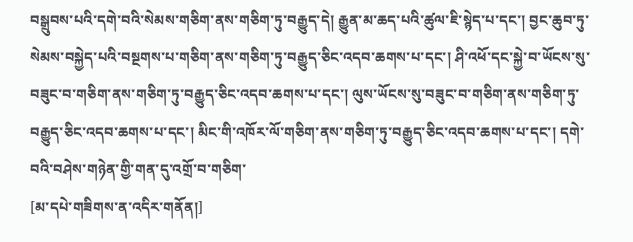བསྒྲུབས་པའི་དགེ་བའི་སེམས་གཅིག་ནས་གཅིག་ཏུ་བརྒྱུད་དེ། རྒྱུན་མ་ཆད་པའི་ཚུལ་ཇི་སྙེད་པ་དང་། བྱང་ཆུབ་ཏུ་སེམས་བསྐྱེད་པའི་བསྔགས་པ་གཅིག་ནས་གཅིག་ཏུ་བརྒྱུད་ཅིང་འདབ་ཆགས་པ་དང་། ཤི་འཕོ་དང་སྐྱེ་བ་ཡོངས་སུ་བཟུང་བ་གཅིག་ནས་གཅིག་ཏུ་བརྒྱུད་ཅིང་འདབ་ཆགས་པ་དང་། ལུས་ཡོངས་སུ་བཟུང་བ་གཅིག་ནས་གཅིག་ཏུ་བརྒྱུད་ཅིང་འདབ་ཆགས་པ་དང་། མིང་གི་འཁོར་ལོ་གཅིག་ནས་གཅིག་ཏུ་བརྒྱུད་ཅིང་འདབ་ཆགས་པ་དང་། དགེ་བའི་བཤེས་གཉེན་གྱི་གན་དུ་འགྲོ་བ་གཅིག་
[མ་དཔེ་གཟིགས་ན་འདིར་གནོན།]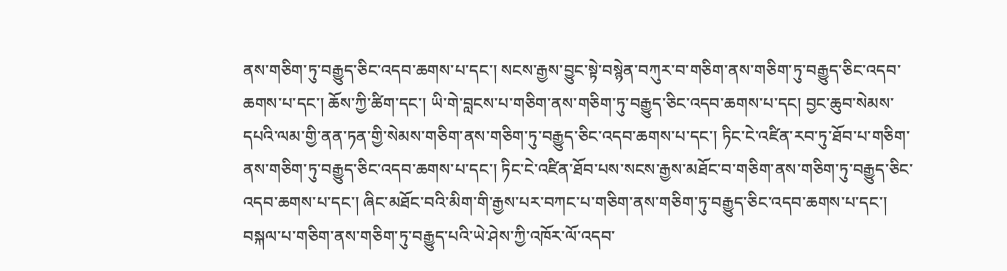ནས་གཅིག་ཏུ་བརྒྱུད་ཅིང་འདབ་ཆགས་པ་དང་། སངས་རྒྱས་བྱུང་སྟེ་བསྙེན་བཀུར་བ་གཅིག་ནས་གཅིག་ཏུ་བརྒྱུད་ཅིང་འདབ་ཆགས་པ་དང་། ཆོས་ཀྱི་ཚིག་དང་། ཡི་གེ་བླངས་པ་གཅིག་ནས་གཅིག་ཏུ་བརྒྱུད་ཅིང་འདབ་ཆགས་པ་དང། བྱང་ཆུབ་སེམས་དཔའི་ལམ་གྱི་ནན་ཏན་གྱི་སེམས་གཅིག་ནས་གཅིག་ཏུ་བརྒྱུད་ཅིང་འདབ་ཆགས་པ་དང་། ཏིང་ངེ་འཛིན་རབ་ཏུ་ཐོབ་པ་གཅིག་ནས་གཅིག་ཏུ་བརྒྱུད་ཅིང་འདབ་ཆགས་པ་དང་། ཏིང་ངེ་འཛིན་ཐོབ་པས་སངས་རྒྱས་མཐོང་བ་གཅིག་ནས་གཅིག་ཏུ་བརྒྱུད་ཅིང་འདབ་ཆགས་པ་དང་། ཞིང་མཐོང་བའི་མིག་གི་རྒྱས་པར་བཀང་པ་གཅིག་ནས་གཅིག་ཏུ་བརྒྱུད་ཅིང་འདབ་ཆགས་པ་དང་། བསྐལ་པ་གཅིག་ནས་གཅིག་ཏུ་བརྒྱུད་པའི་ཡེ་ཤེས་ཀྱི་འཁོར་ལོ་འདབ་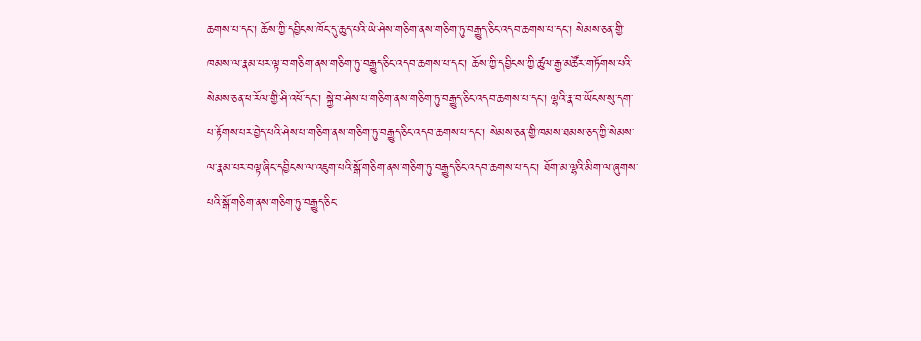ཆགས་པ་དང་། ཆོས་ཀྱི་དབྱིངས་ཁོང་དུ་ཆུད་པའི་ཡེ་ཤེས་གཅིག་ནས་གཅིག་ཏུ་བརྒྱུད་ཅིང་འདབ་ཆགས་པ་དང་། སེམས་ཅན་གྱི་ཁམས་ལ་རྣམ་པར་ལྟ་བ་གཅིག་ནས་གཅིག་ཏུ་བརྒྱུད་ཅིང་འདབ་ཆགས་པ་དང་། ཆོས་ཀྱི་དབྱིངས་ཀྱི་ཚུལ་རྒྱ་མཚོར་གཏོགས་པའི་སེམས་ཅན་ཕ་རོལ་གྱི་ཤི་འཕོ་དང་། སྐྱེ་བ་ཤེས་པ་གཅིག་ནས་གཅིག་ཏུ་བརྒྱུད་ཅིང་འདབ་ཆགས་པ་དང་། ལྷའི་རྣ་བ་ཡོངས་སུ་དག་པ་རྟོགས་པར་བྱེད་པའི་ཤེས་པ་གཅིག་ནས་གཅིག་ཏུ་བརྒྱུད་ཅིང་འདབ་ཆགས་པ་དང་། སེམས་ཅན་གྱི་ཁམས་ཐམས་ཅད་ཀྱི་སེམས་ལ་རྣམ་པར་བལྟ་ཞིང་དབྱིངས་ལ་འཇུག་པའི་སྒོ་གཅིག་ནས་གཅིག་ཏུ་བརྒྱུད་ཅིང་འདབ་ཆགས་པ་དང་། ཐོག་མ་ལྷའི་མིག་ལ་ཞུགས་པའི་སྒོ་གཅིག་ནས་གཅིག་ཏུ་བརྒྱུད་ཅིང་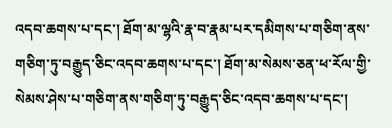འདབ་ཆགས་པ་དང་། ཐོག་མ་ལྷའི་རྣ་བ་རྣམ་པར་དམིགས་པ་གཅིག་ནས་གཅིག་ཏུ་བརྒྱུད་ཅིང་འདབ་ཆགས་པ་དང་། ཐོག་མ་སེམས་ཅན་ཕ་རོལ་གྱི་སེམས་ཤེས་པ་གཅིག་ནས་གཅིག་ཏུ་བརྒྱུད་ཅིང་འདབ་ཆགས་པ་དང་།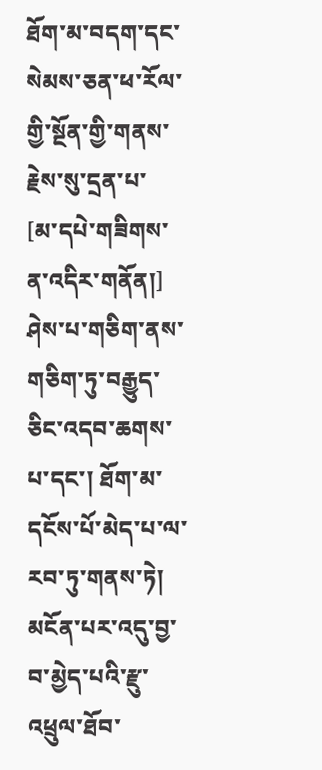ཐོག་མ་བདག་དང་སེམས་ཅན་ཕ་རོལ་གྱི་སྔོན་གྱི་གནས་རྗེས་སུ་དྲན་པ་
[མ་དཔེ་གཟིགས་ན་འདིར་གནོན།]
ཤེས་པ་གཅིག་ནས་གཅིག་ཏུ་བརྒྱུད་ཅིང་འདབ་ཆགས་པ་དང་། ཐོག་མ་དངོས་པོ་མེད་པ་ལ་རབ་ཏུ་གནས་ཏེ། མངོན་པར་འདུ་བྱ་བ་མྱེད་པའི་རྫུ་འཕྲུལ་ཐོབ་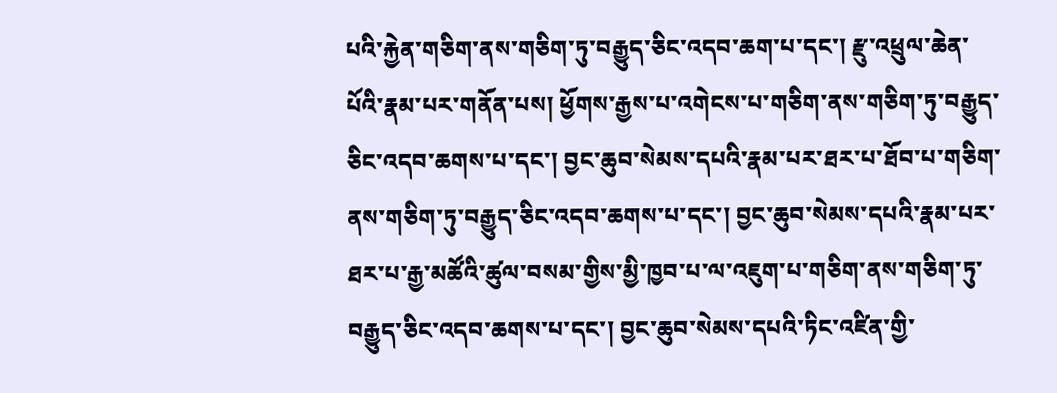པའི་རྐྱེན་གཅིག་ནས་གཅིག་ཏུ་བརྒྱུད་ཅིང་འདབ་ཆག་པ་དང་། རྫུ་འཕྲུལ་ཆེན་པོའི་རྣམ་པར་གནོན་པས། ཕྱོགས་རྒྱས་པ་འགེངས་པ་གཅིག་ནས་གཅིག་ཏུ་བརྒྱུད་ཅིང་འདབ་ཆགས་པ་དང་། བྱང་ཆུབ་སེམས་དཔའི་རྣམ་པར་ཐར་པ་ཐོབ་པ་གཅིག་ནས་གཅིག་ཏུ་བརྒྱུད་ཅིང་འདབ་ཆགས་པ་དང་། བྱང་ཆུབ་སེམས་དཔའི་རྣམ་པར་ཐར་པ་རྒྱ་མཚོའི་ཚུལ་བསམ་གྱིས་མྱི་ཁྱབ་པ་ལ་འཇུག་པ་གཅིག་ནས་གཅིག་ཏུ་བརྒྱུད་ཅིང་འདབ་ཆགས་པ་དང་། བྱང་ཆུབ་སེམས་དཔའི་ཏིང་འཛིན་གྱི་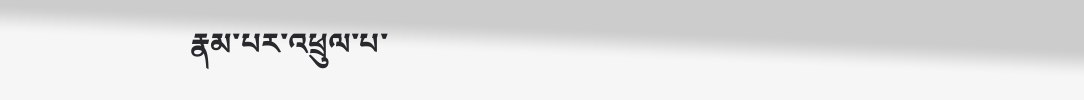རྣམ་པར་འཕྲུལ་པ་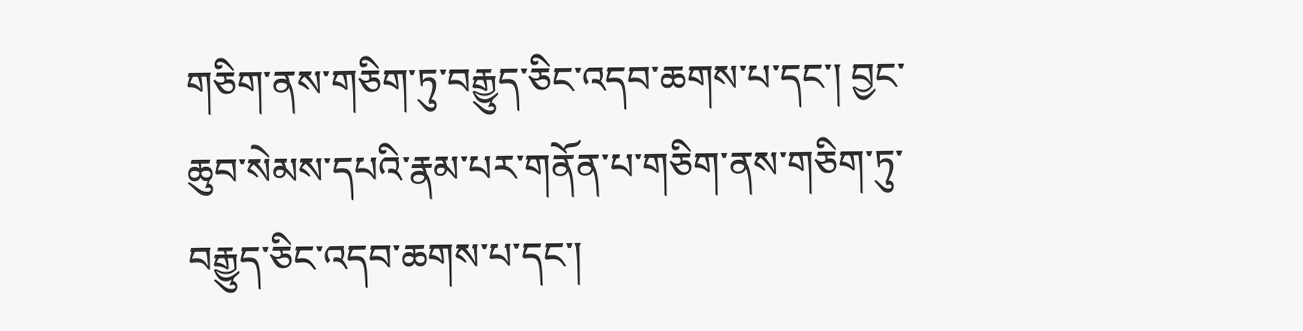གཅིག་ནས་གཅིག་ཏུ་བརྒྱུད་ཅིང་འདབ་ཆགས་པ་དང་། བྱང་ཆུབ་སེམས་དཔའི་རྣམ་པར་གནོན་པ་གཅིག་ནས་གཅིག་ཏུ་བརྒྱུད་ཅིང་འདབ་ཆགས་པ་དང་།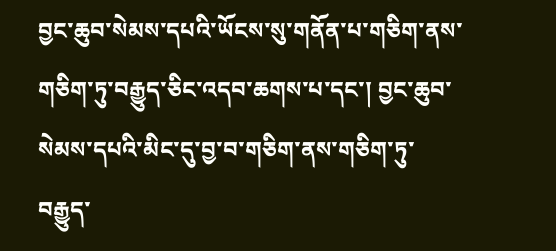བྱང་ཆུབ་སེམས་དཔའི་ཡོངས་སུ་གནོན་པ་གཅིག་ནས་གཅིག་ཏུ་བརྒྱུད་ཅིང་འདབ་ཆགས་པ་དང་། བྱང་ཆུབ་སེམས་དཔའི་མིང་དུ་བྱ་བ་གཅིག་ནས་གཅིག་ཏུ་བརྒྱུད་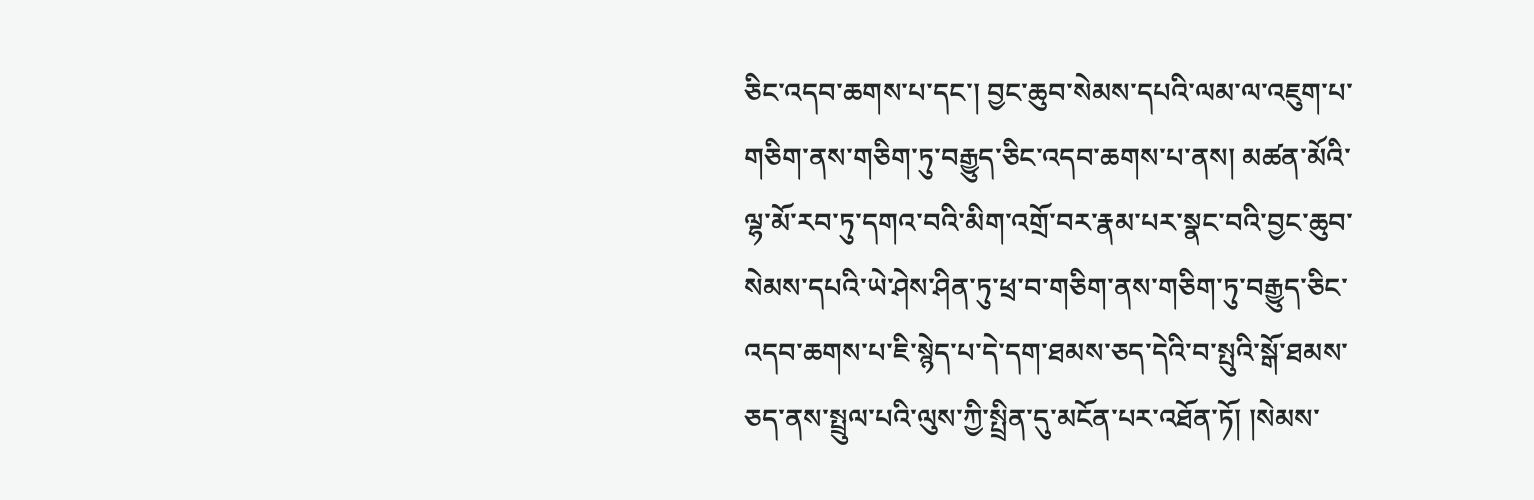ཅིང་འདབ་ཆགས་པ་དང་། བྱང་ཆུབ་སེམས་དཔའི་ལམ་ལ་འཇུག་པ་གཅིག་ནས་གཅིག་ཏུ་བརྒྱུད་ཅིང་འདབ་ཆགས་པ་ནས། མཚན་མོའི་ལྷ་མོ་རབ་ཏུ་དགའ་བའི་མིག་འགྲོ་བར་རྣམ་པར་སྣང་བའི་བྱང་ཆུབ་སེམས་དཔའི་ཡེ་ཤེས་ཤིན་ཏུ་ཕྲ་བ་གཅིག་ནས་གཅིག་ཏུ་བརྒྱུད་ཅིང་འདབ་ཆགས་པ་ཇི་སྙེད་པ་དེ་དག་ཐམས་ཅད་དེའི་བ་སྤུའི་སྒོ་ཐམས་ཅད་ནས་སྤྲུལ་པའི་ལུས་ཀྱི་སྤྲིན་དུ་མངོན་པར་འཐོན་ཏོ། །སེམས་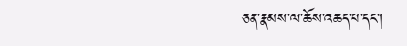ཅན་རྣམས་ལ་ཆོས་འཆད་པ་དང་།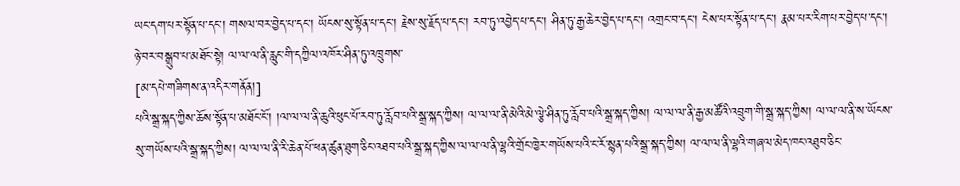ཡང་དག་པར་སྟོན་པ་དང་། གསལ་བར་བྱེད་པ་དང་། ཡོངས་སུ་སྟོན་པ་དང་། རྗེས་སུ་རྗོད་པ་དང་། རབ་ཏུ་འབྱེད་པ་དང་། ཤིན་ཏུ་རྒྱ་ཆེར་བྱེད་པ་དང་། འགྲང་བ་དང་། ངེས་པར་སྟོན་པ་དང་། རྣམ་པར་རིག་པར་བྱེད་པ་དང་། ཉེ་བར་བསྒྲུབ་པ་མཐོང་སྟེ། ལ་ལ་ལ་ནི་རླུང་གི་དཀྱིལ་འཁོར་ཤིན་ཏུ་འཁྲུགས་
[མ་དཔེ་གཟིགས་ན་འདིར་གནོན།]
པའི་སྒྲ་སྐད་ཀྱིས་ཆོས་སྟོན་པ་མཐོང་ངོ་། །ལ་ལ་ལ་ནི་ཆུའི་ཕུང་པོ་རབ་ཏུ་རློབ་པའི་སྒྲ་སྐད་ཀྱིས། ལ་ལ་ལ་ནི་མེའི་མེ་ལྕེ་ཤིན་ཏུ་རློབ་པའི་སྒྲ་སྐད་ཀྱིས། ལ་ལ་ལ་ནི་རྒྱ་མཚོའི་འབྲུག་གི་སྒྲ་སྐད་ཀྱིས། ལ་ལ་ལ་ནི་ས་ཡོངས་སུ་གཡོས་པའི་སྒྲ་སྐད་ཀྱིས། ལ་ལ་ལ་ནི་རི་ཆེན་པོ་ཕན་ཚུན་ཐུག་ཅིང་འཐབ་པའི་སྒྲ་སྐད་ཀྱིས་ལ་ལ་ལ་ནི་ལྷའི་གྲོང་ཁྱེར་གཡོས་པའི་ང་རོ་སྙན་པའི་སྒྲ་སྐད་ཀྱིས། ལ་ལ་ལ་ནི་ལྷའི་གཞལ་མེད་ཁང་འཐུབ་ཅིང་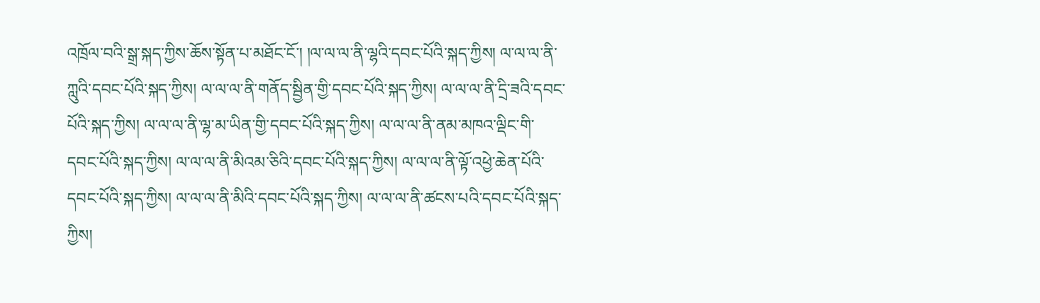འཁྲོལ་བའི་སྒྲ་སྐད་ཀྱིས་ཆོས་སྟོན་པ་མཐོང་ངོ་། །ལ་ལ་ལ་ནི་ལྷའི་དབང་པོའི་སྐད་ཀྱིས། ལ་ལ་ལ་ནི་ཀླུའི་དབང་པོའི་སྐད་ཀྱིས། ལ་ལ་ལ་ནི་གནོད་སྦྱིན་གྱི་དབང་པོའི་སྐད་ཀྱིས། ལ་ལ་ལ་ནི་དྲི་ཟའི་དབང་པོའི་སྐད་ཀྱིས། ལ་ལ་ལ་ནི་ལྷ་མ་ཡིན་གྱི་དབང་པོའི་སྐད་ཀྱིས། ལ་ལ་ལ་ནི་ནམ་མཁའ་ལྡིང་གི་དབང་པོའི་སྐད་ཀྱིས། ལ་ལ་ལ་ནི་མིའམ་ཅིའི་དབང་པོའི་སྐད་ཀྱིས། ལ་ལ་ལ་ནི་ལྟོ་འཕྱེ་ཆེན་པོའི་དབང་པོའི་སྐད་ཀྱིས། ལ་ལ་ལ་ནི་མིའི་དབང་པོའི་སྐད་ཀྱིས། ལ་ལ་ལ་ནི་ཚངས་པའི་དབང་པོའི་སྐད་ཀྱིས།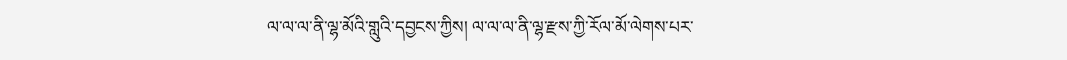ལ་ལ་ལ་ནི་ལྷ་མོའི་གླུའི་དབྱངས་ཀྱིས། ལ་ལ་ལ་ནི་ལྷ་རྫས་ཀྱི་རོལ་མོ་ལེགས་པར་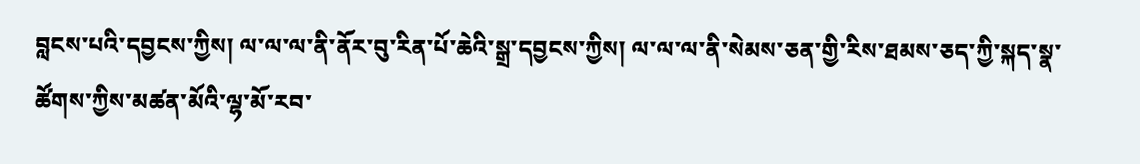བླངས་པའི་དབྱངས་ཀྱིས། ལ་ལ་ལ་ནི་ནོར་བུ་རིན་པོ་ཆེའི་སྒྲ་དབྱངས་ཀྱིས། ལ་ལ་ལ་ནི་སེམས་ཅན་གྱི་རིས་ཐམས་ཅད་ཀྱི་སྐད་སྣ་ཚོགས་ཀྱིས་མཚན་མོའི་ལྷ་མོ་རབ་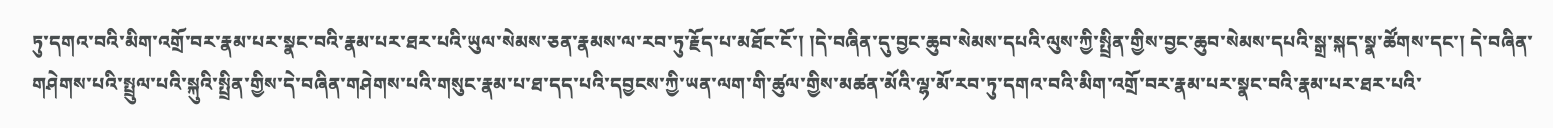ཏུ་དགའ་བའི་མིག་འགྲོ་བར་རྣམ་པར་སྣང་བའི་རྣམ་པར་ཐར་པའི་ཡུལ་སེམས་ཅན་རྣམས་ལ་རབ་ཏུ་རྗོད་པ་མཐོང་ངོ་། །དེ་བཞིན་དུ་བྱང་ཆུབ་སེམས་དཔའི་ལུས་ཀྱི་སྤྲིན་གྱིས་བྱང་ཆུབ་སེམས་དཔའི་སྒྲ་སྐད་སྣ་ཚོགས་དང་། དེ་བཞིན་གཤེགས་པའི་སྤྲུལ་པའི་སྐུའི་སྤྲིན་གྱིས་དེ་བཞིན་གཤེགས་པའི་གསུང་རྣམ་པ་ཐ་དད་པའི་དབྱངས་ཀྱི་ཡན་ལག་གི་ཚུལ་གྱིས་མཚན་མོའི་ལྷ་མོ་རབ་ཏུ་དགའ་བའི་མིག་འགྲོ་བར་རྣམ་པར་སྣང་བའི་རྣམ་པར་ཐར་པའི་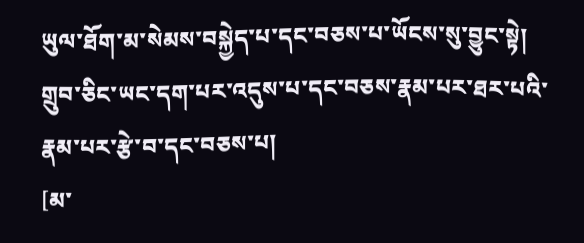ཡུལ་ཐོག་མ་སེམས་བསྐྱེད་པ་དང་བཅས་པ་ཡོངས་སུ་བྱུང་སྟེ། གྲུབ་ཅིང་ཡང་དག་པར་འདུས་པ་དང་བཅས་རྣམ་པར་ཐར་པའི་རྣམ་པར་རྩེ་བ་དང་བཅས་པ།
[མ་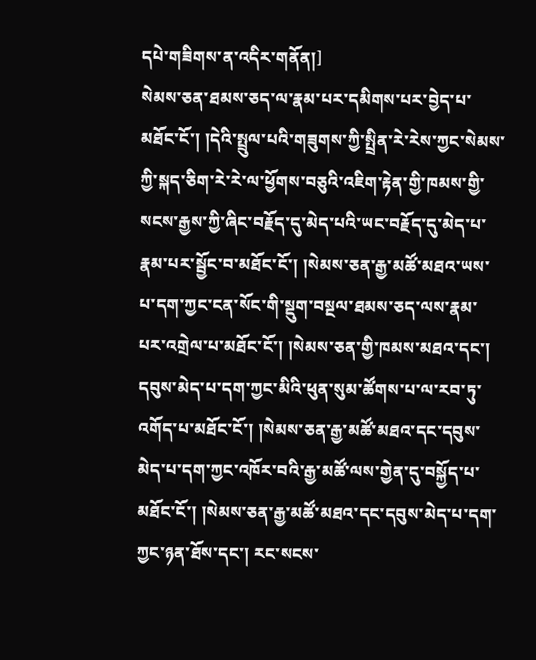དཔེ་གཟིགས་ན་འདིར་གནོན།]
སེམས་ཅན་ཐམས་ཅད་ལ་རྣམ་པར་དམིགས་པར་བྱེད་པ་མཐོང་ངོ་། །དེའི་སྤྲུལ་པའི་གཟུགས་ཀྱི་སྤྲིན་རེ་རེས་ཀྱང་སེམས་ཀྱི་སྐད་ཅིག་རེ་རེ་ལ་ཕྱོགས་བཅུའི་འཇིག་རྟེན་གྱི་ཁམས་གྱི་སངས་རྒྱས་ཀྱི་ཞིང་བརྗོད་དུ་མེད་པའི་ཡང་བརྗོད་དུ་མེད་པ་རྣམ་པར་སྦྱོང་བ་མཐོང་ངོ་། །སེམས་ཅན་རྒྱ་མཚོ་མཐའ་ཡས་པ་དག་ཀྱང་ངན་སོང་གི་སྡུག་བསྔལ་ཐམས་ཅད་ལས་རྣམ་པར་འགྲེལ་པ་མཐོང་ངོ་། །སེམས་ཅན་གྱི་ཁམས་མཐའ་དང་། དབུས་མེད་པ་དག་ཀྱང་མིའི་ཕུན་སུམ་ཚོགས་པ་ལ་རབ་ཏུ་འགོད་པ་མཐོང་ངོ་། །སེམས་ཅན་རྒྱ་མཚོ་མཐའ་དང་དབུས་མེད་པ་དག་ཀྱང་འཁོར་བའི་རྒྱ་མཚོ་ལས་གྱེན་དུ་བསྐྱོད་པ་མཐོང་ངོ་། །སེམས་ཅན་རྒྱ་མཚོ་མཐའ་དང་དབུས་མེད་པ་དག་ཀྱང་ཉན་ཐོས་དང་། རང་སངས་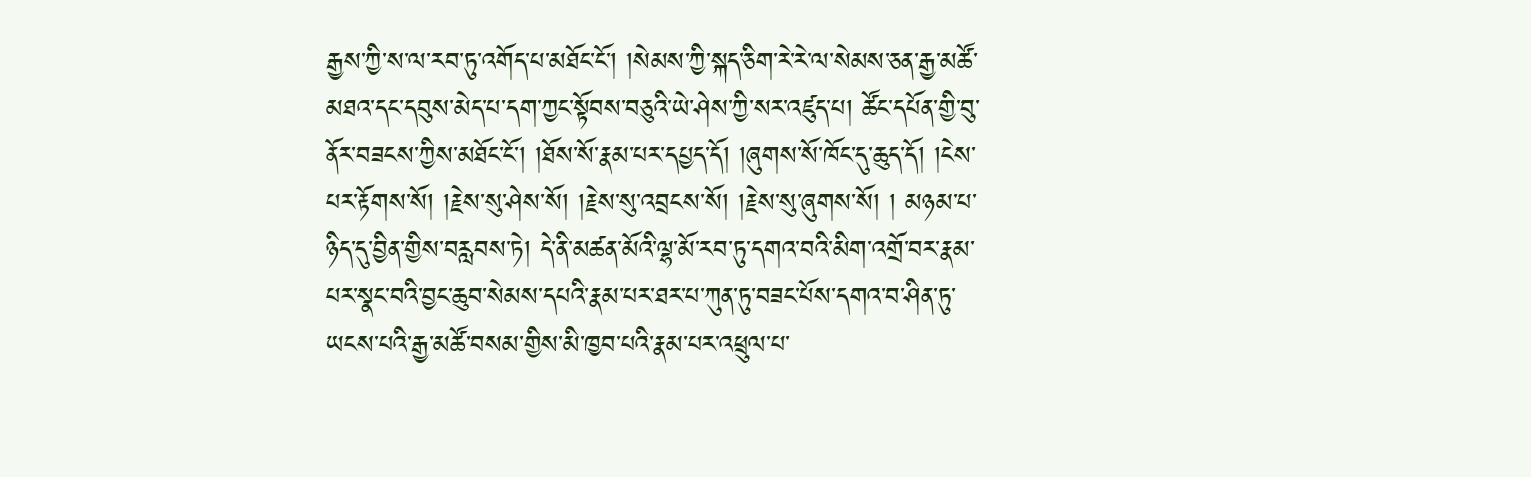རྒྱས་ཀྱི་ས་ལ་རབ་ཏུ་འགོད་པ་མཐོང་ངོ་། །སེམས་ཀྱི་སྐད་ཅིག་རེ་རེ་ལ་སེམས་ཅན་རྒྱ་མཚོ་མཐའ་དང་དབུས་མེད་པ་དག་ཀྱང་སྟོབས་བཅུའི་ཡེ་ཤེས་ཀྱི་སར་འཛུད་པ། ཚོང་དཔོན་གྱི་བུ་ནོར་བཟངས་ཀྱིས་མཐོང་ངོ་། །ཐོས་སོ་རྣམ་པར་དཔྱད་དོ། །ཞུགས་སོ་ཁོང་དུ་ཆུད་དོ། །ངེས་པར་རྟོགས་སོ། །རྗེས་སུ་ཤེས་སོ། །རྗེས་སུ་འབྲངས་སོ། །རྗེས་སུ་ཞུགས་སོ། ། མཉམ་པ་ཉིད་དུ་བྱིན་གྱིས་བརླབས་ཏེ། དེ་ནི་མཚན་མོའི་ལྷ་མོ་རབ་ཏུ་དགའ་བའི་མིག་འགྲོ་བར་རྣམ་པར་སྣང་བའི་བྱང་ཆུབ་སེམས་དཔའི་རྣམ་པར་ཐར་པ་ཀུན་ཏུ་བཟང་པོས་དགའ་བ་ཤིན་ཏུ་ཡངས་པའི་རྒྱ་མཚོ་བསམ་གྱིས་མི་ཁྱབ་པའི་རྣམ་པར་འཕྲུལ་པ་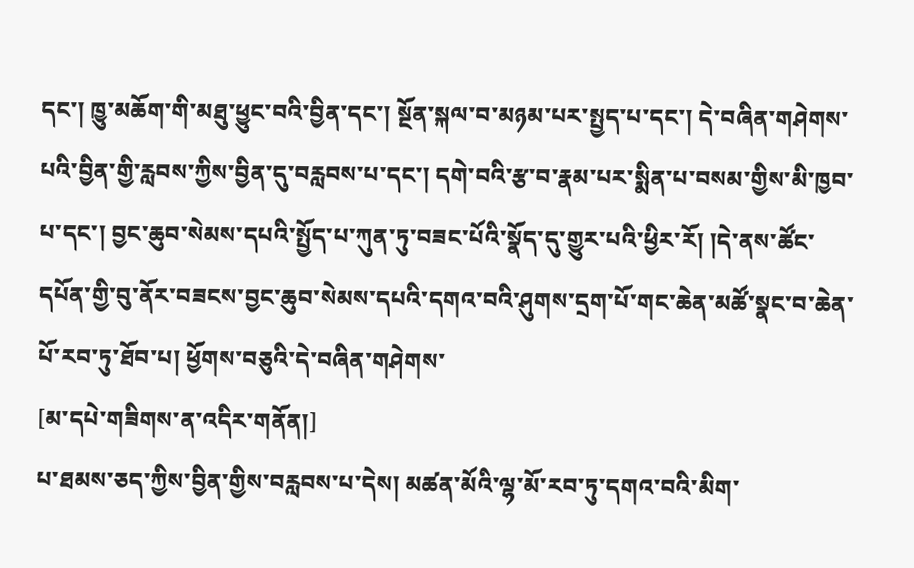དང་། ཁྱུ་མཆོག་གི་མཐུ་ཕྱུང་བའི་བྱིན་དང་། སྔོན་སྐལ་བ་མཉམ་པར་སྤྱད་པ་དང་། དེ་བཞིན་གཤེགས་པའི་བྱིན་གྱི་རླབས་ཀྱིས་བྱིན་དུ་བརླབས་པ་དང་། དགེ་བའི་རྩ་བ་རྣམ་པར་སྨིན་པ་བསམ་གྱིས་མི་ཁྱབ་པ་དང་། བྱང་ཆུབ་སེམས་དཔའི་སྤྱོད་པ་ཀུན་ཏུ་བཟང་པོའི་སྣོད་དུ་གྱུར་པའི་ཕྱིར་རོ། །དེ་ནས་ཚོང་དཔོན་གྱི་བུ་ནོར་བཟངས་བྱང་ཆུབ་སེམས་དཔའི་དགའ་བའི་ཤུགས་དྲག་པོ་གང་ཆེན་མཚོ་སྣང་བ་ཆེན་པོ་རབ་ཏུ་ཐོབ་པ། ཕྱོགས་བཅུའི་དེ་བཞིན་གཤེགས་
[མ་དཔེ་གཟིགས་ན་འདིར་གནོན།]
པ་ཐམས་ཅད་ཀྱིས་བྱིན་གྱིས་བརླབས་པ་དེས། མཚན་མོའི་ལྷ་མོ་རབ་ཏུ་དགའ་བའི་མིག་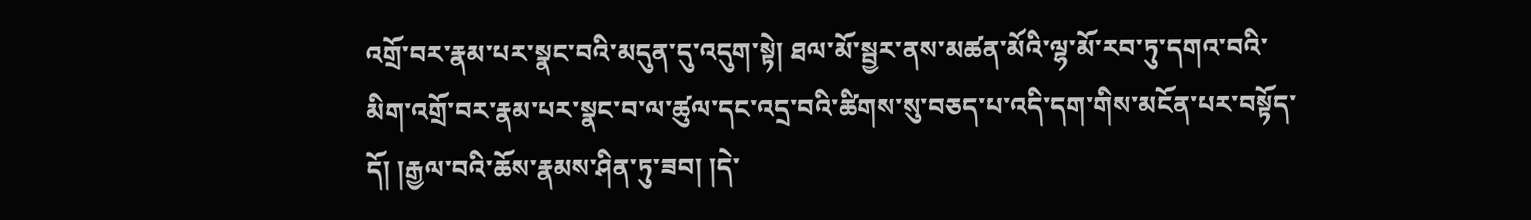འགྲོ་བར་རྣམ་པར་སྣང་བའི་མདུན་དུ་འདུག་སྟེ། ཐལ་མོ་སྦྱར་ནས་མཚན་མོའི་ལྷ་མོ་རབ་ཏུ་དགའ་བའི་མིག་འགྲོ་བར་རྣམ་པར་སྣང་བ་ལ་ཚུལ་དང་འདྲ་བའི་ཚིགས་སུ་བཅད་པ་འདི་དག་གིས་མངོན་པར་བསྟོད་དོ། །རྒྱལ་བའི་ཆོས་རྣམས་ཤིན་ཏུ་ཟབ། །དེ་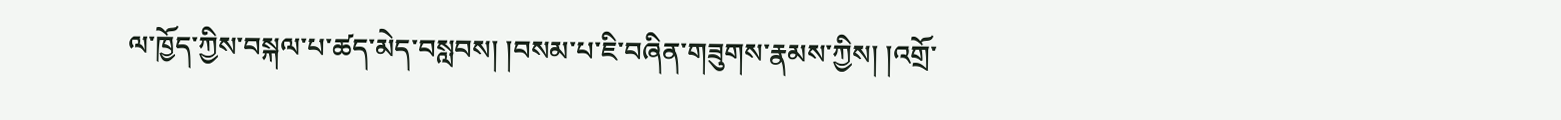ལ་ཁྱོད་ཀྱིས་བསྐལ་པ་ཚད་མེད་བསླབས། །བསམ་པ་ཇི་བཞིན་གཟུགས་རྣམས་ཀྱིས། །འགྲོ་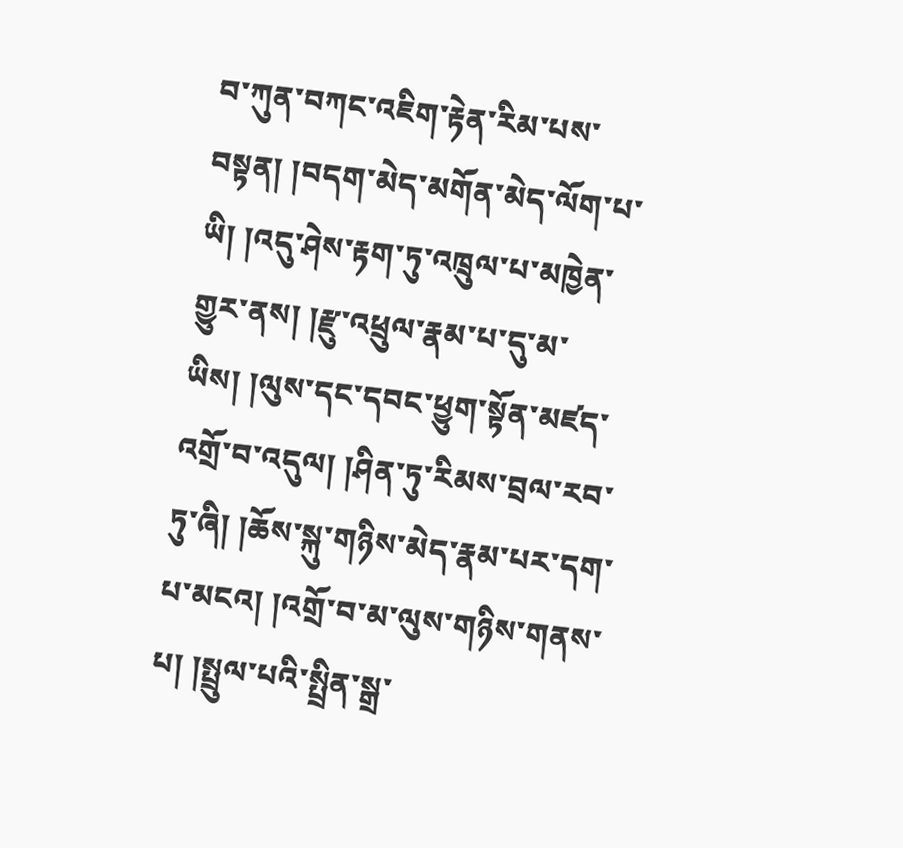བ་ཀུན་བཀང་འཇིག་རྟེན་རིམ་པས་བསྟན། །བདག་མེད་མགོན་མེད་ལོག་པ་ཡི། །འདུ་ཤེས་རྟག་ཏུ་འཁྲུལ་པ་མཁྱེན་གྱུར་ནས། །རྫུ་འཕྲུལ་རྣམ་པ་དུ་མ་ཡིས། །ལུས་དང་དབང་ཕྱུག་སྟོན་མཛད་འགྲོ་བ་འདུལ། །ཤིན་ཏུ་རིམས་བྲལ་རབ་ཏུ་ཞི། །ཆོས་སྐུ་གཉིས་མེད་རྣམ་པར་དག་པ་མངའ། །འགྲོ་བ་མ་ལུས་གཉིས་གནས་པ། །སྤྲུལ་པའི་སྤྲིན་སྒྲ་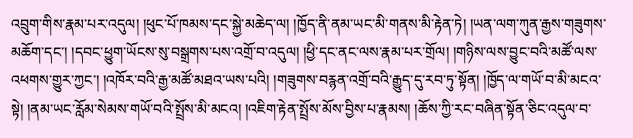འབྲུག་གིས་རྣམ་པར་འདུལ། །ཕུང་པོ་ཁམས་དང་སྐྱེ་མཆེད་ལ། །ཁྱོད་ནི་ནམ་ཡང་མི་གནས་མི་རྟེན་ཏེ། །ཡན་ལག་ཀུན་རྒྱས་གཟུགས་མཆོག་དང་། །དབང་ཕྱུག་ཡོངས་སུ་བསྒྲགས་པས་འགྲོ་བ་འདུལ། །ཕྱི་དང་ནང་ལས་རྣམ་པར་གྲོལ། །གཉིས་ལས་བྱུང་བའི་མཚོ་ལས་འཕགས་གྱུར་ཀྱང་། །འཁོར་བའི་རྒྱ་མཚོ་མཐའ་ཡས་པའི། །གཟུགས་བརྙན་འགྲོ་བའི་རྒྱུད་དུ་རབ་ཏུ་སྟོན། །ཁྱོད་ལ་གཡོ་བ་མི་མངའ་སྟེ། །ནམ་ཡང་རློམ་སེམས་གཡོ་བའི་སྤྲོས་མི་མངའ། །འཇིག་རྟེན་སྤྲོས་མོས་བྱིས་པ་རྣམས། །ཆོས་ཀྱི་རང་བཞིན་སྟོན་ཅིང་འདུལ་བ་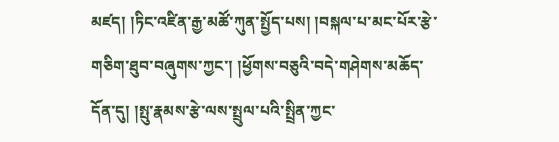མཛད། །ཏིང་འཛིན་རྒྱ་མཚོ་ཀུན་སྤྱོད་པས། །བསྐལ་པ་མང་པོར་རྩེ་གཅིག་ཐུབ་བཞུགས་ཀྱང་། །ཕྱོགས་བཅུའི་བདེ་གཤེགས་མཆོད་དོན་དུ། །སྤུ་རྣམས་རྩེ་ལས་སྤྲུལ་པའི་སྤྲིན་ཀྱང་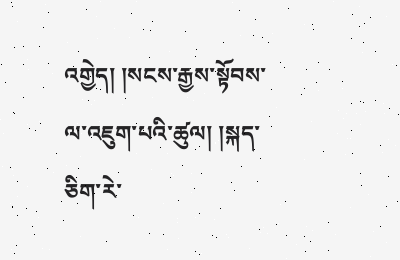འགྱེད། །སངས་རྒྱས་སྟོབས་ལ་འཇུག་པའི་ཚུལ། །སྐད་ཅིག་རེ་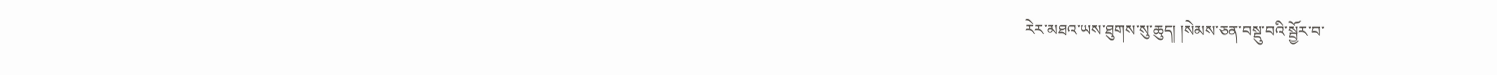རེར་མཐའ་ཡས་ཐུགས་སུ་ཆུད། །སེམས་ཅན་བསྡུ་བའི་སྦྱོར་བ་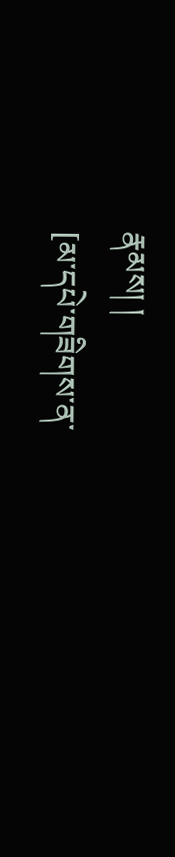རྣམས། །
[མ་དཔེ་གཟིགས་ན་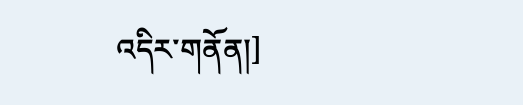འདིར་གནོན།]